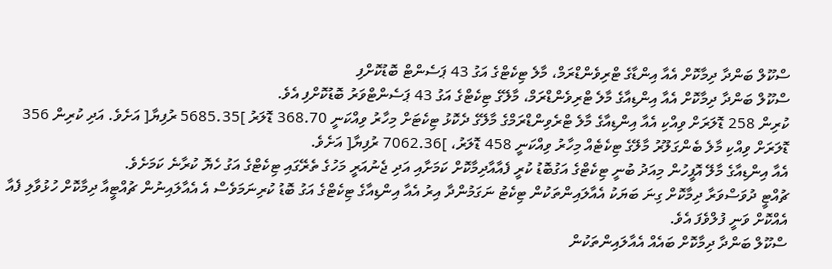ސްކޫލް ބަންދާ ދިމާކޮށް އެއާ އިންޑާގެ ޓްރިވެންޑްރަމް، މާލެ ޓިކެޓްގެ އަގު 43 ޕަސެންޓް ބޮޑުކޮށްފި
ސްކޫލް ބަންދާ ދިމާކޮށް އެއާ އިންޑިއާގެ މާލެ ޓްރިވެންޑްރަމް، މާލޭގެ ޓިކެޓްގެ އަގު 43 ޕަސެންޓްވަރު ބޮޑުކޮށްފި އެވެ.
ކުރިން 258 ޑޮލަރަށް ވިއްކި އެއާ އިންޑިއާގެ މާލެ ޓްރެވިންޑްރަމްގެ މާލޭގެ ދެކޮޅު ޓިކެޓަށް މިހާރު ވިއްކަނީ 368.70 ޑޮލަރު ]5685.35 ރުފިޔާ[ އަށެވެ. އަދި ކުރިން 356 ޑޮލަރަށް ވިއްކި މާލެ ބެންގަލޫރު މާލޭގެ ޓިކެޓެއް މިހާރު ވިއްކަނީ 458 ޑޮލަރު، ]7062.36 ރުފިޔާ[ އަށެވެ.
އެއާ އިންޑިއާގެ މާލޭ އޮފީހުން މިއަދު ބުނީ ޓިކެޓްގެ އަގުބޮޑު ކުރީ ފެއާއާދިމާކޮށް ކަމަށާއި އަދި ޖެނުއަރީ މަހުގެ ތެރޭގައި ޓިކެޓްގެ އަގު ހެޔޮ ކުރާނެ ކަމަށެވެ.
ޗުއްޓީ ދުވަސްވަރާ ދިމާކޮށް ގިނަ ބަޔަކު އެއާލައިންތަކުން ޓިކެޓު ނަގަމުންދާ އިރު އެއާ އިންޑިއާގެ ޓިކެޓްގެ އަގު ބޮޑު ކުރިނަމަވެސް އެ އެއާލައިނުން ޗުއްޓީއާ ދިމާކޮށް ހުޅުވާލި ފެއާ އެއްކޮށް ވަނީ ފުލްވެފަ އެވެ.
ސްކޫލް ބަންދާ ދިމާކޮށް ބައެއް އެއާލައިންތަކުން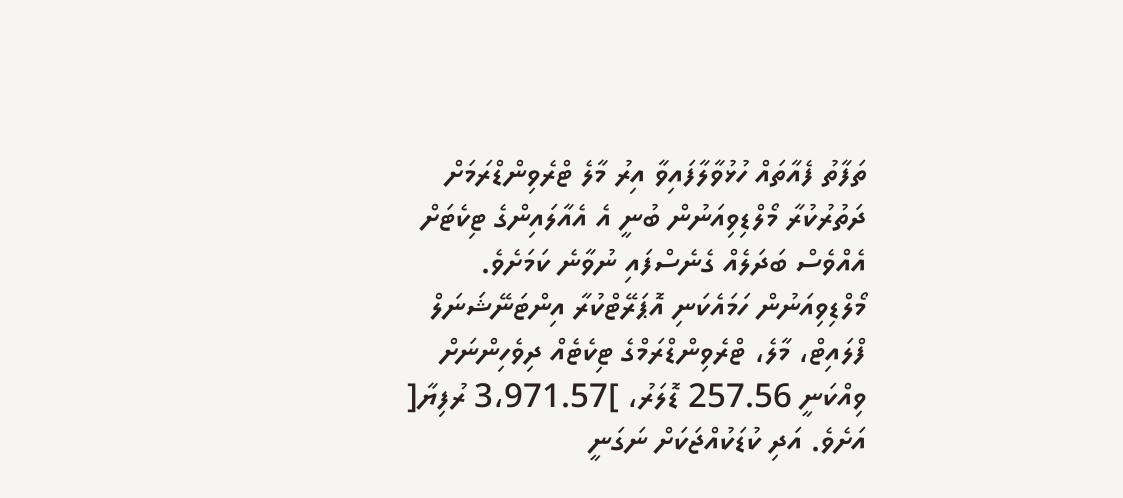ތަފާތު ފެއާތައް ހުޅުވާލާފައިވާ އިރު މާލެ ޓްރެވިންޑްރަމަށް ދަތުރުކުރާ މޯލްޑިވިއަނުން ބުނީ އެ އެއާލައިންގެ ޓިކެޓަށް އެއްވެސް ބަދަލެއް ގެނެސްފައި ނުވާނެ ކަމަށެވެ.
މޯލްޑިވިއަނުން ހަމައެކަނި އޮޕަރޭޓްކުރާ އިންޓަނޭޝަނަލް ފްލައިޓް، މާލެ، ޓްރެވިންޑްރަމްގެ ޓިކެޓެއް ދިވެހިންނަށް ވިއްކަނީ 257.56 ޑޮލަރު، ]3،971.57 ރުފިޔާ[ އަށެވެ. އަދި ކުޑަކުއްޖަކަށް ނަގަނީ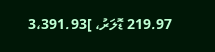219.97 ޑޮލަރު، ]3،391.93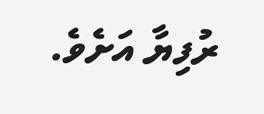ރުފިޔާ އަށެވެ.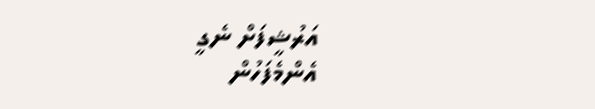އަރުޝީފަށް ނެގީ
އެންމެފަހުން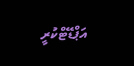އަޕްޑޭޓްކުރީ